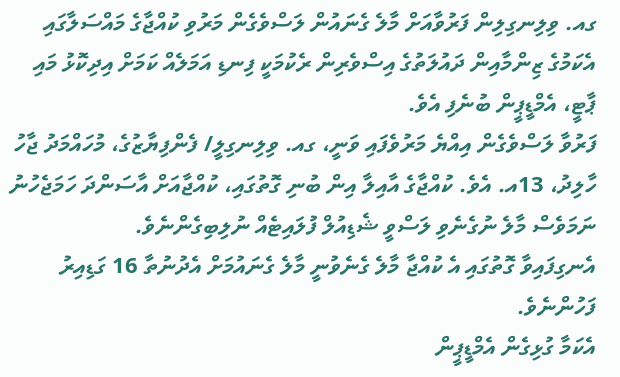ގއ. ވިލިނގިލިން ފަރުވާއަށް މާލެ ގެނައުން ލަސްވެގެން މަރުވި ކުއްޖާގެ މައްސަލާގައި އެކަމުގެ ޒިންމާއިން ދައުލަތުގެ އިސްވެރިން ރެކުމަކީ ފިނޑި އަމަލެއް ކަމަށް އިދިކޮޅު މައި ޕާޓީ، އެމްޑީޕީން ބުނެފި އެވެ.
ފަރުވާ ލަސްވެގެން އިއްޔެ މަރުވެފައި ވަނީ، ގއ. ވިލިނގިލީ/ ފެންފިޔާޒުގެ، މުހައްމަދު ޖާހު ހާލިދު، 13އ. އެވެ. ކުއްޖާގެ އާއިލާ އިން ބުނި ގޮތުގައި، ކުއްޖާއަށް އާސަންދަ ހަމަޖެހުނު ނަމަވެސް މާލެ ނުގެނެވި ލަސްވީ ޝެޑިއުލް ފުލައިޓެއް ނުލިބިގެންނެވެ.
އެނގިފައިވާ ގޮތުގައި އެ ކުއްޖާ މާލެ ގެނެވުނީ މާލެ ގެނައުމަށް އެދުނުތާ 16 ގަޑިއިރު ފަހުންނެވެ.
އެކަމާ ގުޅިގެން އެމްޑީޕީން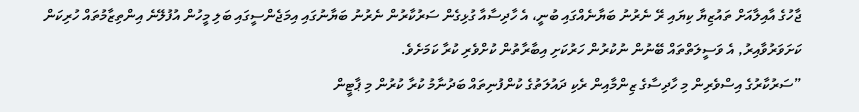ޖާހުގެ އާއިލާއަށް ތައުޒިޔާ ކިޔައި ރޭ ނެރުނު ބަޔާނެއްގައި ބުނީ، އެ ހާދިސާއާ ގުޅިގެން ސަރުކާރުން ނެރުނު ބަޔާނުގައި އިމަޖެންސީގައި ބަލި މީހުން އުފުލޭނެ އިންތިޒާމުތައް ހުރިކަން ކަށަވަރުވާއިރު, އެ ވަސީލަތްތައް ބޭނުން ނުކުރުން ހަރުކަށި އިބާރާތުން ކުށްވެރި ކުރާ ކަމަށެވެ.
”ސަރުކާރުގެ އިސްވެރިން މި ހާދިސާގެ ޒިންމާއިން ރެކި ދައުލަތުގެ ކުންފުނިތައް ބަދުނާމު ކުރާ ކުރުން މި ޕާޓީން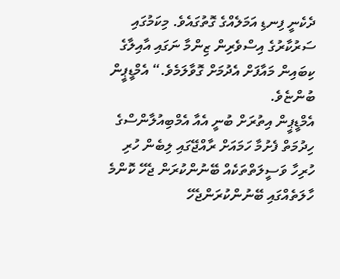ދެކެނީ ފިނޑި އަމަލެއްގެ ގޮތުގައެވެ. މިކަމުގައި ސަރުކާރުގެ އިސްވެރިން ޒިންމާ ނަގައި އާއިލާގެ ކިބައިން މައާފަށް އެދުމަށް ގޮވާލަމެވެ.“ އެމްޑީޕީން ބުންޏެވެ.
އެމްޑީޕީން އިތުރަށް ބުނީ އެއާ އެމްބިއުލާންސްގެ ހިދުމަތް ފެށުމާ ހަމައަށް ރާއްޖޭގައި ލިބެން ހުރި ހުރިހާ ވަސީލަތްތަކެއް ބޭނުންކުރަން ޖެހޭ ކޮންމެ ހާލަތެއްގައި ބޭނުންކުރަންޖެހޭ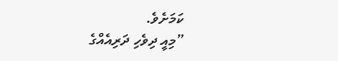ކަމަށެވެ.
”މިއީ ދިވެހި ދަރިއެއްގެ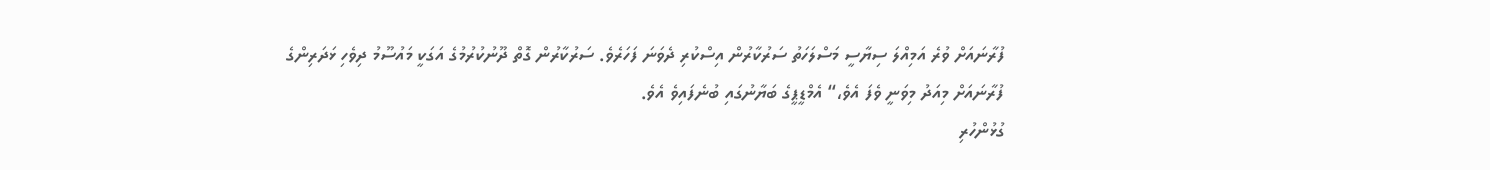ފުރާނައަށް ވުރެ އަމިއްލަ ސިޔާސީ މަސްލަހަތު ސަރުކާރުން އިސްކުރި ދެވަނަ ފަހަރެވެ. ސަރުކާރުން ގޮތް ދޫނުކުރުމުގެ އަގަކީ މައުސޫމު ދިވެހި ޅަދަރިންގެ ފުރާނައަށް މިއަދު މިވަނީ ވެފަ އެވެ،“ އެމްޑީޕީގެ ބަޔާނުގައި ބުނެފައިވެ އެވެ.
ގުޅުންހުރި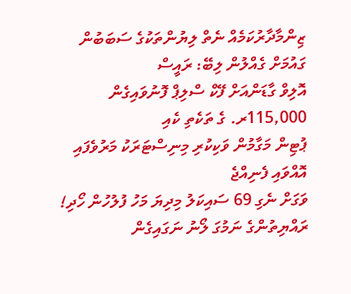ޒިންމާދާރުކަމެއް ނެތް ލިޔުންތަކުގެ ސަބަބުން ގައުމަށް ގެއްލުން ލިބޭ: ރައީސް
އޮލިވް ގާޑަންއަށް ފޭކް ސްލިޕް ފޮނުވައިގެން 115,000ރ. ގެ ތަކެތި ކެއި
ޕުޓިން މަގާމުން ވަކިކުރި މިނިސްޓަރަކު މަރުވެފައި އޮއްވައި ފެނިއްޖެ
ވަގަށް ނެގި 69 ސައިކަލު މިދިޔަ މަހު ފުލުހުން ހޯދި!
ރައްޔިތުންގެ ނަމުގަ ލޯނު ނަގައިގެން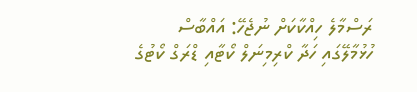ރަސްމާލެ ހިއްކާކަށް ނުޖެހޭ: އައްބާސް
ހުޅުމާލޭގައި ހަދާ ކްރިމިނަލް ކޯޓާއި ޑްރަގް ކޯޓުގެ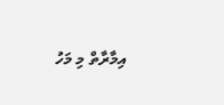އިމާރާތް މި މަހު